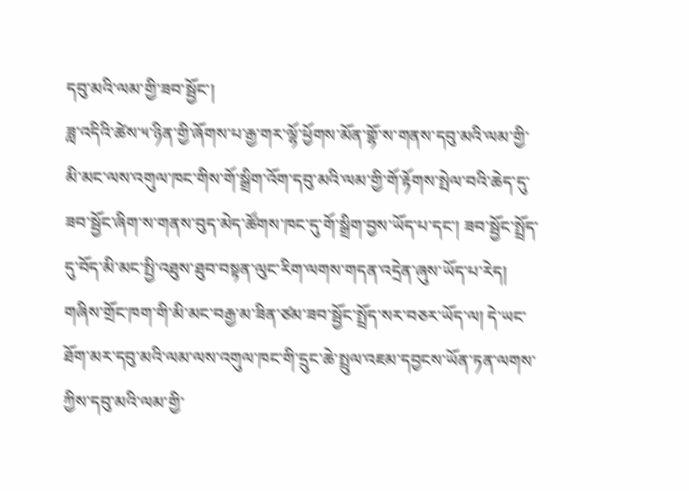དབུ་མའི་ལམ་གྱི་ཟབ་སྦྱོང་།
ཟླ་འདིའི་ཚེས་༥་ཉིན་གྱི་ཞོགས་པ་རྒྱ་གར་ལྷོ་ཕྱོགས་མོན་གྷོ་ས་གནས་དབུ་མའི་ལམ་གྱི་མི་མང་ལས་འགུལ་ཁང་གིས་གོ་སྒྲིག་འོག་དབུ་མའི་ལམ་གྱི་གོ་རྟོགས་སྤེལ་བའི་ཆེད་དུ་ཟབ་སྦྱོང་ཞིག་ས་གནས་བུད་མེད་ཚོགས་ཁང་དུ་གོ་སྒྲིག་བྱས་ཡོད་པ་དང་། ཟབ་སྦྱོང་སྤྲོད་དུ་བོད་མི་མང་སྤྱི་འཐུས་ཐུབ་བསྟན་ལུང་རིག་ལགས་གདན་འདྲེན་ཞུས་ཡོད་པ་རེད།
གཞིས་གྲོང་ཁག་གི་མི་མང་བརྒྱ་མ་ཟིན་ཙམ་ཟབ་སྦྱོང་སྤྲོད་སར་བཅར་ཡོད་ལ། དེ་ཡང་ཐོག་མར་དབུ་མའི་ལམ་ལས་འགུལ་ཁང་གི་དྲུང་ཆེ་སྤྲུལ་འཇམ་དབྱངས་ཡོན་ཏན་ལགས་ཀྱིས་དབུ་མའི་ལམ་གྱི་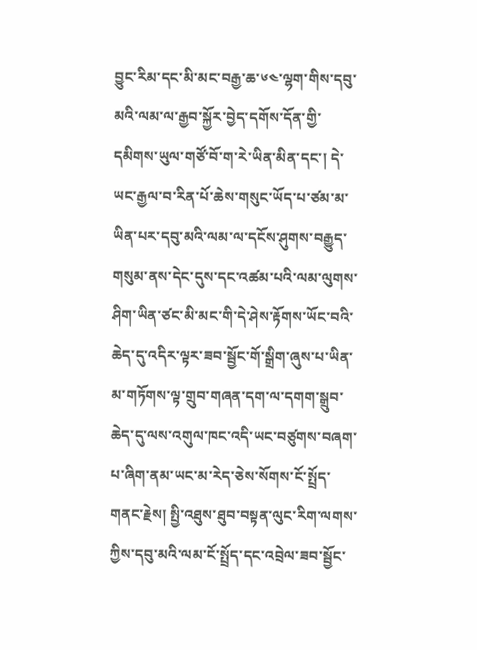བྱུང་རིམ་དང་མི་མང་བརྒྱ་ཆ་༦༤་ལྷག་གིས་དབུ་མའི་ལམ་ལ་རྒྱབ་སྐྱོར་བྱེད་དགོས་དོན་གྱི་དམིགས་ཡུལ་གཙོ་བོ་ག་རེ་ཡིན་མིན་དང་། དེ་ཡང་རྒྱལ་བ་རིན་པོ་ཆེས་གསུང་ཡོད་པ་ཙམ་མ་ཡིན་པར་དབུ་མའི་ལམ་ལ་དངོས་ཤུགས་བརྒྱུད་གསུམ་ནས་དེང་དུས་དང་འཚམ་པའི་ལམ་ལུགས་ཤིག་ཡིན་ཙང་མི་མང་གི་དེ་ཤེས་རྟོགས་ཡོང་བའི་ཆེད་དུ་འདིར་ལྟར་ཟབ་སྦྱོང་གོ་སྒྲིག་ཞུས་པ་ཡིན་མ་གཏོགས་ལྟ་གྲུབ་གཞན་དག་ལ་དགག་སྒྲུབ་ཆེད་དུ་ལས་འགུལ་ཁང་འདི་ཡང་བཙུགས་བཞག་པ་ཞིག་ནམ་ཡང་མ་རེད་ཅེས་སོགས་ངོ་སྤྲོད་གནང་རྗེས། སྤྱི་འཐུས་ཐུབ་བསྟན་ལུང་རིག་ལགས་ཀྱིས་དབུ་མའི་ལམ་ངོ་སྤྲོད་དང་འབྲེལ་ཟབ་སྦྱོང་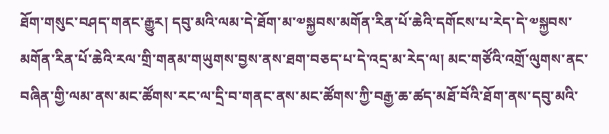ཐོག་གསུང་བཤད་གནང་རྒྱུར། དབུ་མའི་ལམ་དེ་ཐོག་མ་༧སྐྱབས་མགོན་རིན་པོ་ཆེའི་དགོངས་པ་རེད་དེ་༧སྐྱབས་མགོན་རིན་པོ་ཆེའི་རལ་གྲི་གནམ་གཡུགས་བྱས་ནས་ཐག་བཅད་པ་དེ་འདྲ་མ་རེད་ལ། མང་གཙོའི་འགྲོ་ལུགས་ནང་བཞིན་གྱི་ལམ་ནས་མང་ཚོགས་རང་ལ་དྲི་བ་གནང་ནས་མང་ཚོགས་ཀྱི་བརྒྱ་ཆ་ཚད་མཐོ་བོའི་ཐོག་ནས་དབུ་མའི་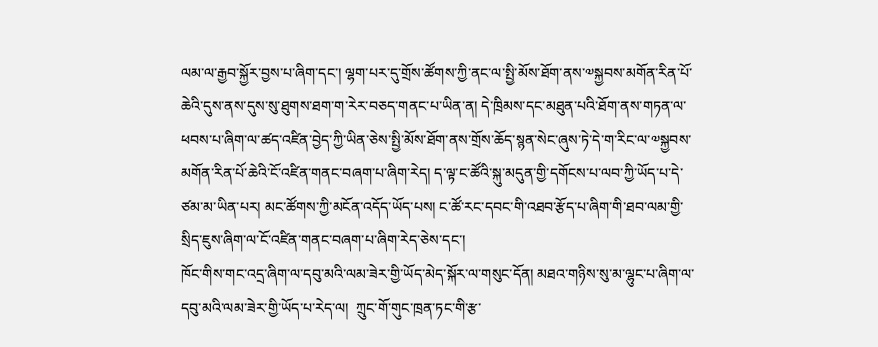ལམ་ལ་རྒྱབ་སྐྱོར་བྱས་པ་ཞིག་དང་། ལྷག་པར་དུ་གྲོས་ཚོགས་ཀྱི་ནང་ལ་སྤྱི་མོས་ཐོག་ནས་༧སྐྱབས་མགོན་རིན་པོ་ཆེའི་དུས་ནས་དུས་སུ་ཐུགས་ཐག་ག་རེར་བཅད་གནང་པ་ཡིན་ན། དེ་ཁྲིམས་དང་མཐུན་པའི་ཐོག་ནས་གཏན་ལ་ཕབས་པ་ཞིག་ལ་ཚད་འཛིན་བྱེད་ཀྱི་ཡིན་ཅེས་སྤྱི་མོས་ཐོག་ནས་གྲོས་ཆོད་སྙན་སེང་ཞུས་ཏེ་དེ་ག་རིང་ལ་༧སྐྱབས་མགོན་རིན་པོ་ཆེའི་ངོ་འཛིན་གནང་བཞག་པ་ཞིག་རེད། ད་ལྟ་ང་ཚོའི་སྐུ་མདུན་གྱི་དགོངས་པ་ལབ་ཀྱི་ཡོད་པ་དེ་ཙམ་མ་ཡིན་པར། མང་ཚོགས་ཀྱི་མངོན་འདོད་ཡོད་པས། ང་ཚོ་རང་དབང་གི་འཐབ་རྩོད་པ་ཞིག་གི་ཐབ་ལམ་གྱི་སྲིད་ཇུས་ཞིག་ལ་ངོ་འཛིན་གནང་བཞག་པ་ཞིག་རེད་ཅེས་དང་།
ཁོང་གིས་གང་འདྲ་ཞིག་ལ་དབུ་མའི་ལམ་ཟེར་གྱི་ཡོད་མེད་སྐོར་ལ་གསུང་དོན། མཐའ་གཉིས་སུ་མ་ལྷུང་པ་ཞིག་ལ་དབུ་མའི་ལམ་ཟེར་གྱི་ཡོད་པ་རེད་ལ།  ཀྲུང་གོ་གུང་ཁྲན་ཏང་གི་རྩ་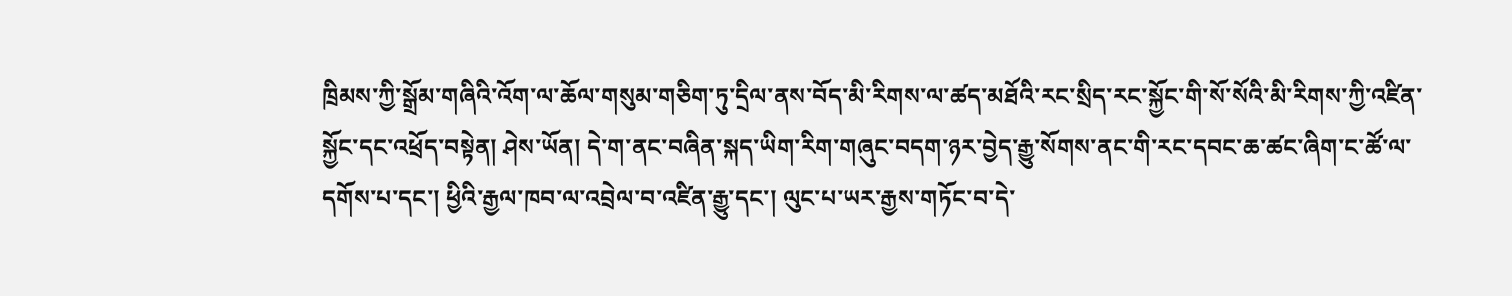ཁྲིམས་ཀྱི་སྒྲོམ་གཞིའི་འོག་ལ་ཆོལ་གསུམ་གཅིག་ཏུ་དྲིལ་ནས་བོད་མི་རིགས་ལ་ཚད་མཐོའི་རང་སྲིད་རང་སྐྱོང་གི་སོ་སོའི་མི་རིགས་ཀྱི་འཛིན་སྐྱོང་དང་འཕྲོད་བསྟེན། ཤེས་ཡོན། དེ་ག་ནང་བཞིན་སྐད་ཡིག་རིག་གཞུང་བདག་ཉར་བྱེད་རྒྱུ་སོགས་ནང་གི་རང་དབང་ཆ་ཚང་ཞིག་ང་ཚོ་ལ་དགོས་པ་དང་། ཕྱིའི་རྒྱལ་ཁབ་ལ་འབྲེལ་བ་འཛིན་རྒྱུ་དང་། ལུང་པ་ཡར་རྒྱས་གཏོང་བ་དེ་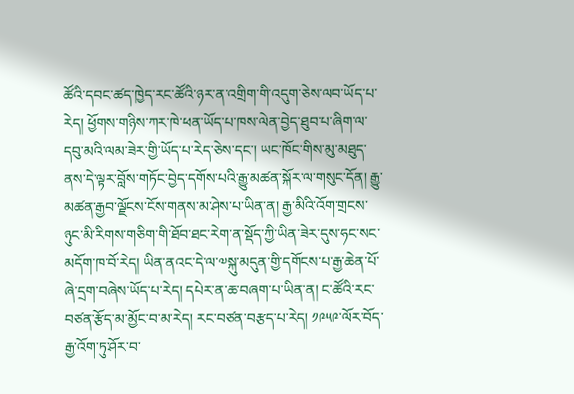ཚོའི་དབང་ཚད་ཁྱེད་རང་ཚོའི་ཉར་ན་འགྲིག་གི་འདུག་ཅེས་ལབ་ཡོད་པ་རེད། ཕྱོགས་གཉིས་ཀར་ཁེ་ཕན་ཡོད་པ་ཁས་ལེན་བྱེད་ཐུབ་པ་ཞིག་ལ་དབུ་མའི་ལམ་ཟེར་གྱི་ཡོད་པ་རེད་ཅེས་དང་། ཡང་ཁོང་གིས་མུ་མཐུད་ནས་དེ་ལྟར་བློས་གཏོང་བྱེད་དགོས་པའི་རྒྱུ་མཚན་སྐོར་ལ་གསུང་དོན། རྒྱུ་མཚན་རྒྱབ་ལྗོངས་ངོས་གནས་མ་ཤེས་པ་ཡིན་ན། རྒྱ་མིའི་འོག་གྲངས་ཉུང་མི་རིགས་གཅིག་གི་ཐོབ་ཐང་རེག་ན་སྡོད་ཀྱི་ཡིན་ཟེར་དུས་ཧང་སང་མདོག་ཁ་བོ་རེད། ཡིན་ནའང་དེ་ལ་༧སྐུ་མདུན་གྱི་དགོངས་པ་རྒྱ་ཆེན་པོ་ཞེ་དྲག་བཞེས་ཡོད་པ་རེད། དཔེར་ན་ཆ་བཞག་པ་ཡིན་ན། ང་ཚོའི་རང་བཙན་རྩོད་མ་མྱོང་བ་མ་རེད། རང་བཙན་བརྩད་པ་རེད། ༡༩༥༩་ལོར་བོད་རྒྱ་འོག་ཏུ་ཤོར་བ་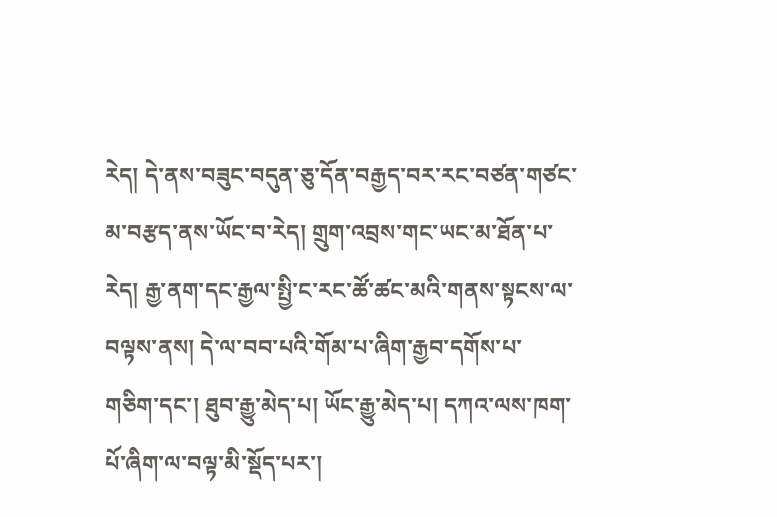རེད། དེ་ནས་བཟུང་བདུན་ཅུ་དོན་བརྒྱད་བར་རང་བཙན་གཙང་མ་བརྩད་ནས་ཡོང་བ་རེད། གྲུག་འབྲས་གང་ཡང་མ་ཐོན་པ་རེད། རྒྱ་ནག་དང་རྒྱལ་སྤྱི་ང་རང་ཚོ་ཚང་མའི་གནས་སྟངས་ལ་བལྟས་ནས། དེ་ལ་བབ་པའི་གོམ་པ་ཞིག་རྒྱབ་དགོས་པ་གཅིག་དང་། ཐུབ་རྒྱུ་མེད་པ། ཡོང་རྒྱུ་མེད་པ། དཀའ་ལས་ཁག་པོ་ཞིག་ལ་བལྟ་མི་སྡོད་པར་།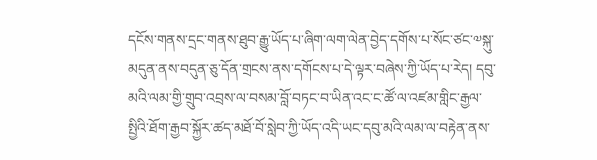དངོས་གནས་དྲང་གནས་ཐུབ་རྒྱུ་ཡོད་པ་ཞིག་ལག་ལེན་བྱེད་དགོས་པ་སོང་ཙང་༧སྐུ་མདུན་ནས་བདུན་ཅུ་དོན་གྲངས་ནས་དགོངས་པ་དེ་ལྟར་བཞེས་ཀྱི་ཡོད་པ་རེད། དབུ་མའི་ལམ་གྱི་གྲུབ་འབྲས་ལ་བསམ་བློ་བཏང་བ་ཡིན་འང་ང་ཚོ་ལ་འཛམ་གླིང་རྒྱལ་སྤྱིའི་ཐོག་རྒྱབ་སྐྱོར་ཚད་མཐོ་བོ་སླེབ་ཀྱི་ཡོད་འདི་ཡང་དབུ་མའི་ལམ་ལ་བརྟེན་ནས་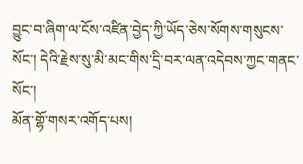བྱུང་བ་ཞིག་ལ་ངོས་འཛིན་བྱེད་ཀྱི་ཡོད་ཅེས་སོགས་གསུངས་སོང་། དེའི་རྗེས་སུ་མི་མང་གིས་དྲི་བར་ལན་འདེབས་ཀྱང་གནང་སོང་།
མོན་གྷོ་གསར་འགོད་པས།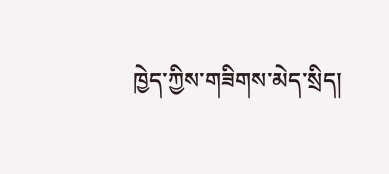ཁྱེད་ཀྱིས་གཟིགས་མེད་སྲིད།